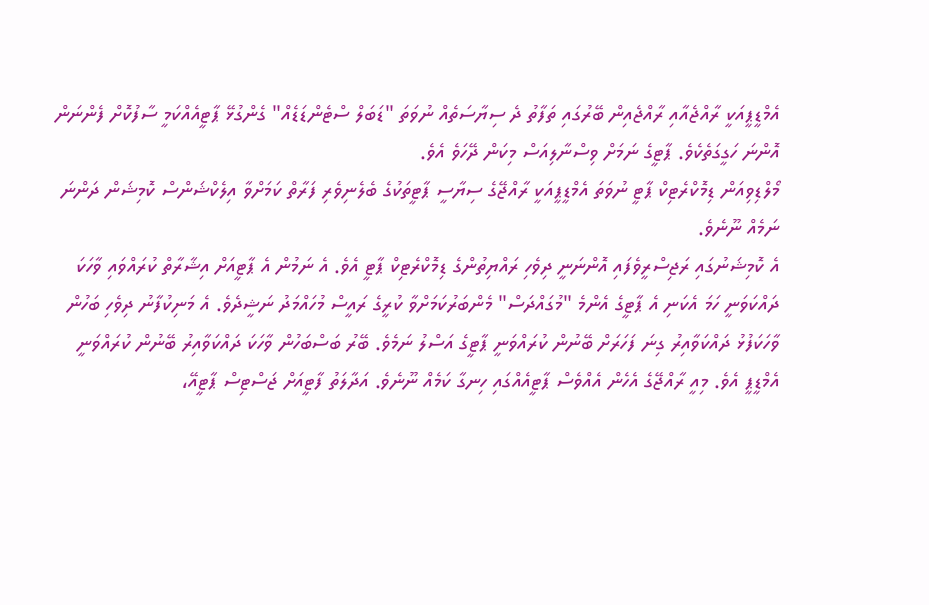އެމްޑީޕީއަކީ ރާއްޖެއާއި ރާއްޖެއިން ބޭރުގައި ތަފާތު ދެ ސިޔާސަތެއް ނުވަތަ "ޑަބަލް ސްޓެންޑަޑެއް" ގެންގުޅޭ ޕާޓީއެއްކަމީ ސާފުކޮށް ފެންނަން އޮންނަ ހަގީގަތެކެވެ. ޕާޓީގެ ނަމަށް ވިސްނާލިއަސް މިކަން ދޭހަވެ އެވެ.
މޯލްޑިވިއަން ޑިމޮކްރެޓިކް ޕާޓީ ނުވަތަ އެމްޑީޕީއަކީ ރާއްޖޭގެ ސިޔާސީ ޕާޓީތަކުގެ ބެލެނިވެރި ފަރާތް ކަމަށްވާ އިލެކްޝަންސް ކޮމިޝަން ދަންނަ ނަމެއް ނޫނެވެ.
އެ ކޮމިޝަނުގައި ރަޖިސްރީވެފައި އޮންނަނީ ދިވެހި ރައްޔިތުންގެ ޑިމޮކްރެޓިކް ޕާޓީ އެވެ. އެ ނަމުން އެ ޕާޓީއަށް އިޝާރާތް ކުރައްވައި ވާހަކަ ދައްކަވަނީ ހަމަ އެކަނި އެ ޕާޓީގެ އެންމެ "މުގައްދަސް" މެންބަރުކަމަށްވާ ކުރީގެ ރައީސް މުހައްމަދު ނަޝީދެވެ. އެ މަނިކުފާނު ދިވެހި ބަހުން ވާހަކަފުޅު ދައްކަވާއިރު ގިނަ ފަހަރަށް ބޭނުން ކުރައްވަނީ ޕާޓީގެ އަސްލު ނަމެވެ. ބޭރު ބަސްބަހުން ވާހަކަ ދައްކަވާއިރު ބޭނުން ކުރައްވަނީ އެމްޑީޕީ އެވެ. މިއީ ރާއްޖޭގެ އެހެން އެއްވެސް ޕާޓީއެއްގައި ހިނގާ ކަމެއް ނޫނެވެ. އަދާލަތު ފާޓީއަށް ޖަސްޓިސް ޕާޓީއޭ،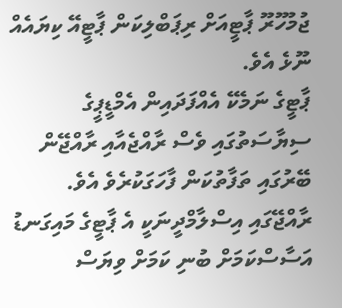ޖުމުހޫރޫ ޕާޓީއަށް ރިޕަބްލިކަން ޕާޓީއޭ ކިޔައެއް ނޫޅެ އެވެ.
ޕާޓީގެ ނަމެކޭ އެއްފަދައިން އެމްޑީޕީގެ ސިޔާސަތުގައި ވެސް ރާއްޖެއާއި ރާއްޖޭން ބޭރުގައި ތަފާތުކަން ފާހަގަކުރެވެ އެވެ.
ރާއްޖޭގައި އިސްލާމްދީނަކީ އެ ޕާޓީގެ މައިގަނޑު އަސާސްކަމަށް ބުނި ކަމަށް ވިޔަސް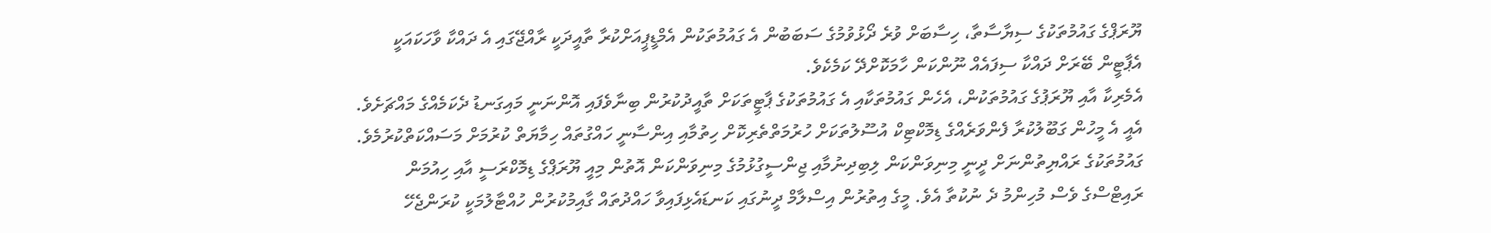ޔޫރަޕްގެ ގައުމުތަކުގެ ސިޔާސާތާ، ހިސާބަށް ވުރެ ދޯޅުވުމުގެ ސަބަބުން އެ ގައުމުތަކުން އެމްޑީޕީއަށްކުރާ ތާއީދަކީ ރާއްޖޭގައި އެ ދައްކާ ވާހަކައަކީ އެޕާޓީން ބޭރަށް ދައްކާ ސިފައެއް ނޫންކަން ހާމަކޮށްދޭ ކަމެކެވެ.
އެމެރިކާ އާއި ޔޫރަޕުގެ ގައުމުތަކުން، އެހެން ގައުމުތަކާއި އެ ގައުމުތަކުގެ ޕާޓީތަކަށް ތާއީދުކުރުން ބިނާވެފައި އޮންނަނީ މައިގަނޑު ދެކަމެއްގެ މައްޗަށެވެ. އެއީ އެ މީހުން ގަބޫލުކުރާ ފެންވަރެއްގެ ޑިމޮކްޓިކް އުސޫލުތަކަށް ހުރުމަތްތެރިކޮށް ހިތުމާއި އިންސާނީ ހައްގުތައް ހިމާޔަތް ކުރުމަށް މަސައްކަތްކުރުމެވެ.
ގައުމުތަކުގެ ރައްޔިތުންނަށް ދީނީ މިނިވަންކަން ލިބިދިނުމާއި ޖިންސީގުޅުމުގެ މިނިވަންކަން އޮތުން މިއީ ޔޫރަޕްގެ ޑިމޮކްރަސީ އާއި ހިއުމަން ރައިޓްސްގެ ވެސް މުހިންމު ދެ ނުކުތާ އެވެ. މީގެ އިތުރުން އިސްލާމް ދީނުގައި ކަނޑައެޅިފައިވާ ހައްދުތައް ގާއިމުކުރުން ހުއްޓާލުމަކީ ކުރަންޖެހޭ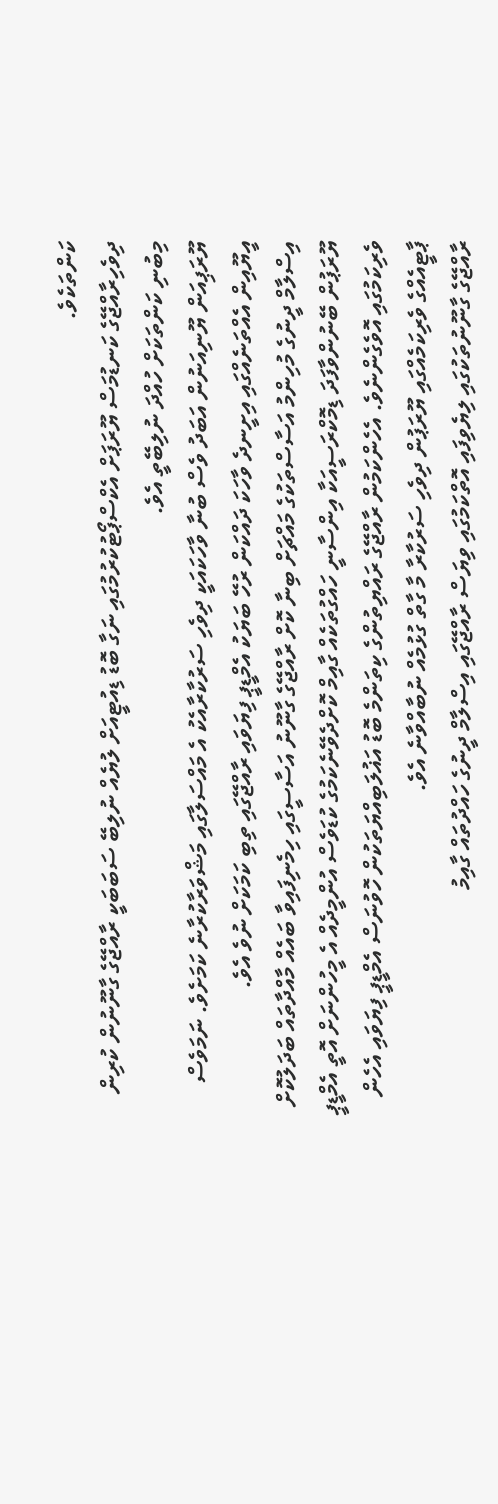ކަންތަކެވެ.
ދިވެހިރާއްޖޭގެ ކަނޑުމަސް ޔޫރަޕަށް އެކްސްޕޯޓުކުރުމުގައި ނަގާ ބޮޑު ޑިއުޓީއަށް ލުޔެއް ނުލިބޭ ސަބަބަކީ ރާއްޖޭގެ ގާނޫނުން ކުރިން މިބުނި ކަންތަކަށް ހުއްދަ ނުލިބޭތީ އެވެ.
ޔޫރަޕިއަން ޔޫނިއަނުން އަބަދު ވެސް ބުނާ ވާހަކައަކީ ދިވެހި ސަރުކާރާއެކު އެ މައްސަލާގައި މަޝްވަރާކުރާނެ ކަމަށެވެ. ނަމަވެސް އީޔޫއިން އެއްތަނެއްގައި އިށީނދެ ވާހަކަ ދައްކަން ރުހޭ ބަޔަކު އެމްޑީޕީ ފިޔަވައި ރާއްޖޭގައި ތިބި ކަމަކަށް ނުވެ އެވެ.
އިސްލާމް ދީނުގެ މުހިންމު އަސާސްތަކުގެ މައްޗަށް ބިނާ ކޮށް ރާއްޖޭގެ ގާނޫނު އަސާސީގައި ހިމެނިފައިވާ ބައެއް މާއްދާތައް ބަދަލުކޮށް ޔޫރަޕުން ބޭނުންވާފަދަ ޑިމޮކްރަސީއަކާ އިންސާނީ ހައްގުތަކެއް ގާއިމް ކޮށްދެވޭނެކަމުގެ ކުޑަވެސް އުންމީދެއް އެ މީހުންނަށް އޮތީ އެމްޑީޕީ ވެރިކަމުގައި އޮވެގެންނެވެ. އެހެންކަމުން ރާއްޖޭގެ ރައްޔިތުންގެ ކިތަންމެ ބޮޑު އަޣުލަބިއްޔަތަކުން ހޮވުނަސް އެމްޑީޕީ ފިޔަވައި އެހެން ޕާޓީއެއްގެ ވެރިކަމެއްގައި ޔޫރަޕުން ދިވެހި ސަރުކާރާ މާ ގާތް ގުޅުމެއް ނުބާއްވާނެ އެވެ.
ރާއްޖޭގެ ގާނޫނުތަކުގައި ލިޔެވިފައި އޮތްކަމުގައި ވިޔަސް ރާއްޖޭގައި އިސްލާމް ދީނުގެ ހައްދުތައް ގާއިމު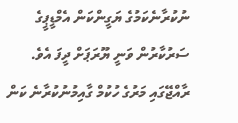ނުކުރާނެކަމުގެ ޔަގީންކަން އެމްޑީޕީގެ ސަރުކާރުން ވަނީ ޔޫރަޕަށް ދީފަ އެވެ. ރާއްޖޭގައި މަރުގެ ހުކުމް ގާއިމުނުކުރާނެ ކަން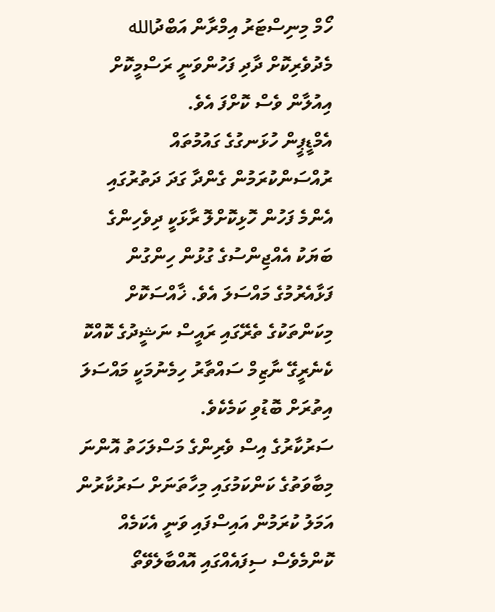ހޯމް މިނިސްޓަރު އިމްރާން އަބްދުالله މެދުވެރިކޮށް ދާދި ފަހުންވަނީ ރަސްމީކޮށް އިއުލާން ވެސް ކޮށްފަ އެވެ.
އެމްޑީޕީން ހުޅަނގުގެ ގައުމުތައް ރުއްސަންކުރަމުން ގެންދާ ގަދަ ދަތުރުގައި އެންމެ ފަހުން ހޮޅިކޮށްލޮ ރާޅަކީ ދިވެހިންގެ ބަޔަކު އެއްޖިންސުގެ ގުޅުން ހިންގުން ފަޅާއެރުމުގެ މައްސަލަ އެވެ. ޚާއްސަކޮށް މިކަންތަކުގެ ތެރޭގައި ރައީސް ނަޝީދުގެ ކޮއްކޮ ކެނެރީގޭ ނާޒިމް ސައްތާރު ހިމެނުމަކީ މައްސަލަ އިތުރަށް ބޮޑުވި ކަމެކެވެ.
ސަރުކާރުގެ އިސް ވެރިންގެ މަސްލަހަތު އޮންނަ މިބާވަތުގެ ކަންކަމުގައި މިހާތަނަށް ސަރުކާރުން އަމަލު ކުރަމުން އައިސްފައި ވަނީ އެކަމެއް ކޮންމެވެސް ސިފައެއްގައި އޮއްބާލެވޭތޯ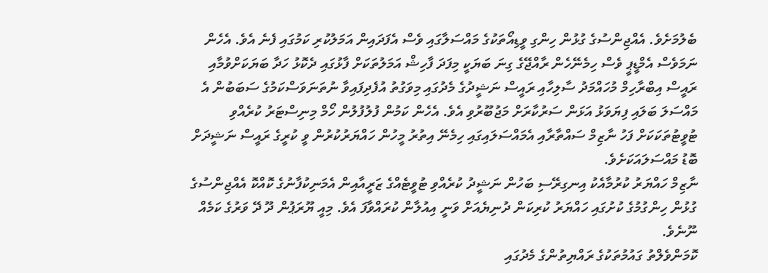ބެލުމަށެވެ. އެއްޖިންސުގެ ގުޅުން ހިންގި ވީޑިއޯތަކުގެ މައްސަލާގައި ވެސް އެފަދައިން އަމަލުކުރި ކަމުގައި ފެނެ އެވެ. އެހެން ނަމަވެސް އެމްޑީޕީ ވެސް ހިމެނޭހެން ރާއްޖޭގެ ގިނަ ބަޔަކީ މިފަދަ ފާހިޝް އަމަލުތަކަށް ފާޅުގައި ދެކޮޅު ހަދާ ބަޔަކަށްވުމާއި ރައީސް އިބްރާހިމް މުހައްމަދު ސާލިހާއި ރައީސް ނަޝީދުގެ މެދުގައި މިވަގުތު އުފެދިފައިވާ ނުތަނަވަސްކަމުގެ ސަބަބުން އެ މައްސަލަ ބަލައި ފިޔަވަޅު އަޅަން ސަރުކާރަށް މަޖުބޫރުވި އެވެ. އެހެން ކަމުން ފުލުފުލުން ހޯމް މިނިސްޓަރު ކުރެއްވި ޓުވީޓުތަކަކަށް ފަހު ނާޒިމް ސައްތާރާއި އެމައްސަލައިގައި ހިމެނޭ އިތުރު މީހުން ހައްޔަރުކުރުން ވީ ކުރީގެ ރައީސް ނަޝީދަށް ބޮޑު މައްސަލައަކަށެވެ.
ނާޒިމް ހައްޔަރު ކުރުމާއެކު އިނގިރޭސި ބަހުން ނަޝީދު ކުރެއްވި ޓުވީޓެއްގެ ޒަރީއާއިން އެމަނިކުފާނުގެ ކޮއްކޮ އެއްޖިންސުގެ ގުޅުން ހިންގުމުގެ ކުށުގައި ހައްޔަރު ކުރިކަން ދުނިޔެއަށް ވަނީ އިއުލާން ކުރައްވާފަ އެވެ. މިއީ ޔޫރަޕުން ދޫ ދޭ ވަރުގެ ކަމެއް ނޫނެވެ.
ކޮމަންވެލްތު ގައުމުތަކުގެ ރައްޔިތުންގެ މެދުގައި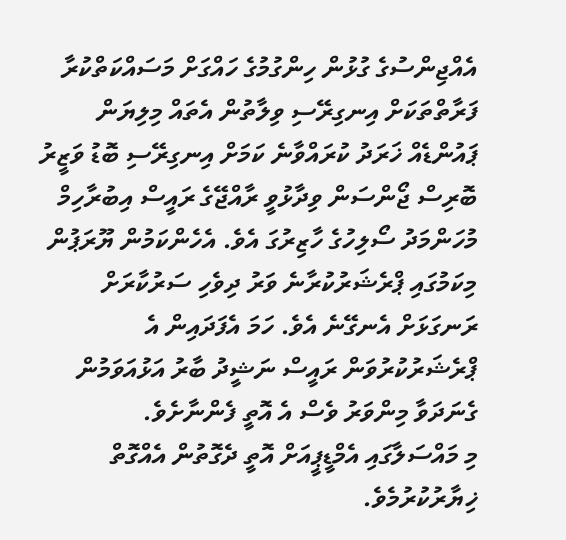އެއްޖިންސުގެ ގުޅުން ހިންގުމުގެ ހައްގަށް މަސައްކަތްކުރާ ފަރާތްތަކަށް އިނގިރޭސި ވިލާތުން އެތައް މިލިޔަން ޕައުންޑެއް ޚަރަދު ކުރައްވާނެ ކަމަށް އިނގިރޭސި ބޮޑު ވަޒީރު ބޮރިސް ޖޯންސަން ވިދާޅުވީ ރާއްޖޭގެ ރައީސް އިބުރާހިމް މުހަންމަދު ސޯލިހުގެ ހާޒިރުގަ އެވެ. އެހެންކަމުން ޔޫރަޕުން މިކަމުގައި ޕްރެޝަރުކުރާނެ ވަރު ދިވެހި ސަރުކާރަށް ރަނގަޅަށް އެނގޭނެ އެވެ. ހަމަ އެފަދައިން އެ ޕްރެޝަރުކުރުވަން ރައީސް ނަޝީދު ބާރު އަޅުއަވަމުން ގެނަދަވާ މިންވަރު ވެސް އެ އޮތީ ފެންނާށެވެ.
މި މައްސަލާގައި އެމްޑީޕީއަށް އޮތީ ދެގޮތުން އެއްގޮތް ޚިޔާރުކުރުމެވެ.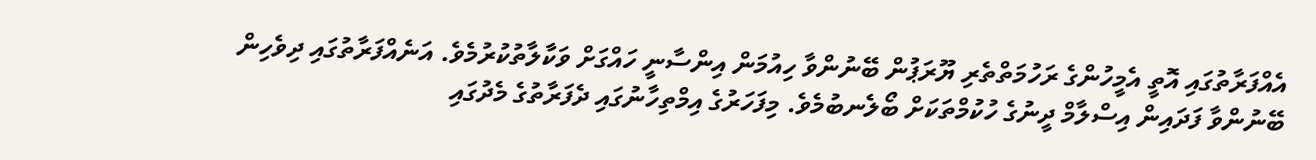އެއްފަރާތުގައި އޮތީ އެމީހުންގެ ރަހުމަތްތެރި ޔޫރަޕުން ބޭނުންވާ ހިއުމަން އިންސާނީ ހައްގަށް ވަކާލާތުކުރުމެވެ. އަނެއްފަރާތުގައި ދިވެހިން ބޭނުންވާ ފަދައިން އިސްލާމް ދީނުގެ ހުކުމްތަކަށް ބޯލެނބުމެވެ. މިފަހަރުގެ އިމްތިހާނުގައި ދެފަރާތުގެ މެދުގައި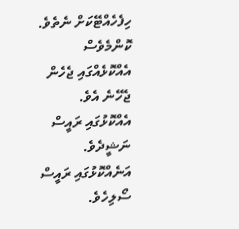ހިފެހެއްޓޭކަށް ނެތެވެ. ކޮންމެވެސް އެއްކޮޅެއްގައި ޖެހެން ޖެހޭނެ އެވެ. އެއްކޮޅުގައި ރައީސް ނަޝީދެވެ. އަނެއްކޮޅުގައި ރައީސް ސޯލިހެވެ.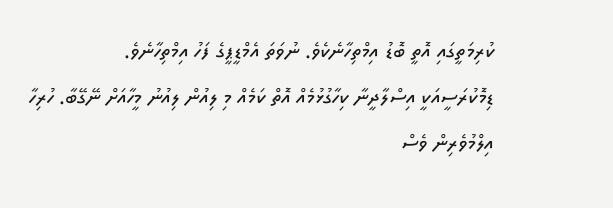ކުރިމަތީގައި އޮތީ ބޮޑު އިމްތިހާނެކެވެ. ނުވަތަ އެމްޑީޕީގެ ފަހު އިމްތިހާނެވެ.
ޑިމޮކުރަސީއަކީ އިސްލާދީނާ ކިހާގުޅުމެއް އޮތް ކަމެއް މި ލިއުން ލިއުނު މީހާއަށް ނޭގޭބާ. ހުރިހާ އިލްމުވެރިން ވެސް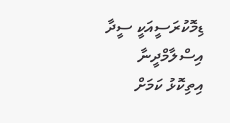ޑިމޮކުރަސީއަކީ ސީދާ އިސްލާމްދީނާ އިތިކޮޅު ކަމަށް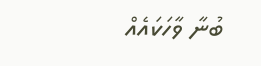ބުނާ ވާހަކައެއް